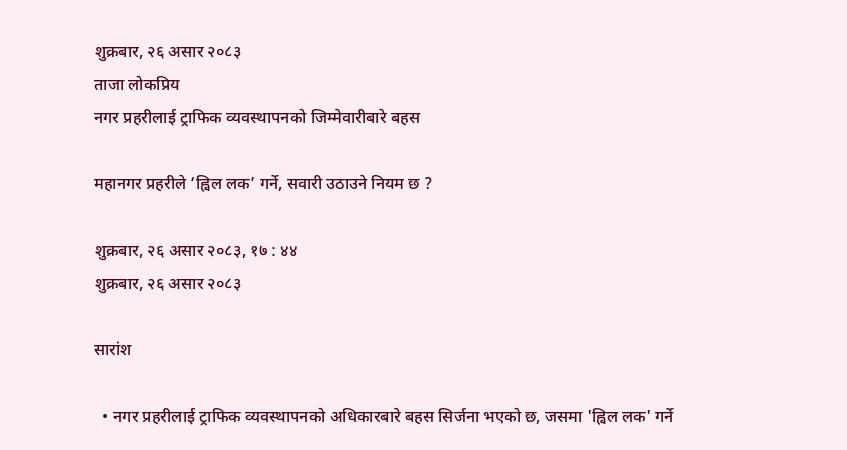शुक्रबार, २६ असार २०८३
ताजा लोकप्रिय
नगर प्रहरीलाई ट्राफिक व्यवस्थापनको जिम्मेवारीबारे बहस

महानगर प्रहरीले ‘ह्विल लक’ गर्ने, सवारी उठाउने नियम छ ?

शुक्रबार, २६ असार २०८३, १७ : ४४
शुक्रबार, २६ असार २०८३

सारांश

  • नगर प्रहरीलाई ट्राफिक व्यवस्थापनको अधिकारबारे बहस सिर्जना भएको छ, जसमा 'ह्विल लक' गर्ने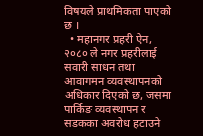विषयले प्राथमिकता पाएको छ ।
  • महानगर प्रहरी ऐन, २०८० ले नगर प्रहरीलाई सवारी साधन तथा आवागमन व्यवस्थापनको अधिकार दिएको छ, जसमा पार्किङ व्यवस्थापन र सडकका अवरोध हटाउने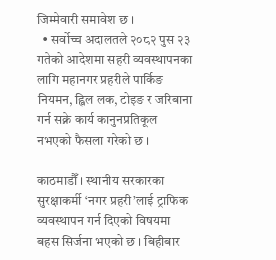जिम्मेवारी समावेश छ ।
  • सर्वोच्च अदालतले २०८२ पुस २३ गतेको आदेशमा सहरी व्यवस्थापनका लागि महानगर प्रहरीले पार्किङ नियमन, ह्विल लक, टोइङ र जरिबाना गर्न सक्ने कार्य कानुनप्रतिकूल नभएको फैसला गरेको छ ।

काठमाडौँ । स्थानीय सरकारका सुरक्षाकर्मी ‘नगर प्रहरी’लाई ट्राफिक व्यवस्थापन गर्न दिएको विषयमा बहस सिर्जना भएको छ । बिहीबार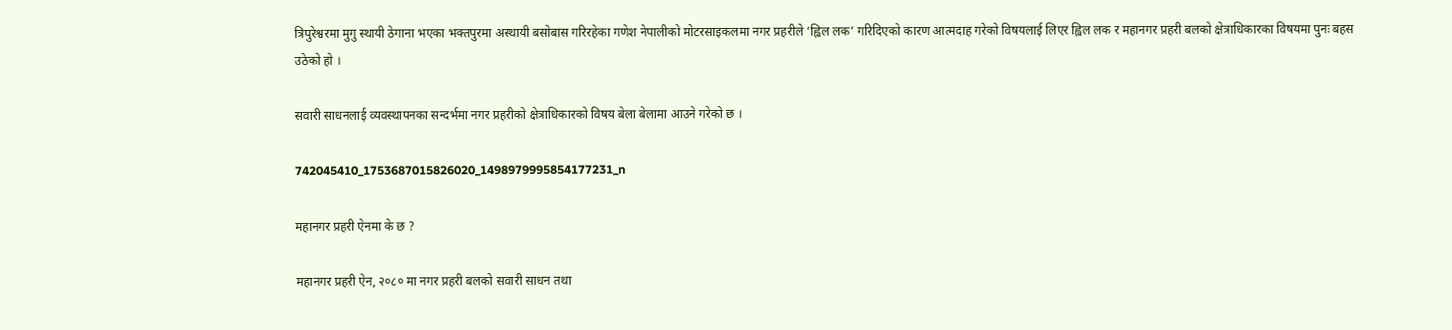त्रिपुरेश्वरमा मुगु स्थायी ठेगाना भएका भक्तपुरमा अस्थायी बसोबास गरिरहेका गणेश नेपालीको मोटरसाइकलमा नगर प्रहरीले ‘ह्विल लक’ गरिदिएको कारण आत्मदाह गरेको विषयलाई लिएर ह्विल लक र महानगर प्रहरी बलको क्षेत्राधिकारका विषयमा पुनः बहस उठेको हो ।

सवारी साधनलाई व्यवस्थापनका सन्दर्भमा नगर प्रहरीको क्षेत्राधिकारको विषय बेला बेलामा आउने गरेको छ ।

742045410_1753687015826020_1498979995854177231_n

महानगर प्रहरी ऐनमा के छ ?

महानगर प्रहरी ऐन, २०८० मा नगर प्रहरी बलको सवारी साधन तथा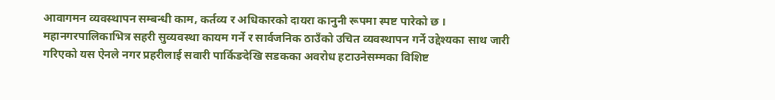आवागमन व्यवस्थापन सम्बन्धी काम, कर्तव्य र अधिकारको दायरा कानुनी रूपमा स्पष्ट पारेको छ । महानगरपालिकाभित्र सहरी सुव्यवस्था कायम गर्ने र सार्वजनिक ठाउँको उचित व्यवस्थापन गर्ने उद्देश्यका साथ जारी गरिएको यस ऐनले नगर प्रहरीलाई सवारी पार्किङदेखि सडकका अवरोध हटाउनेसम्मका विशिष्ट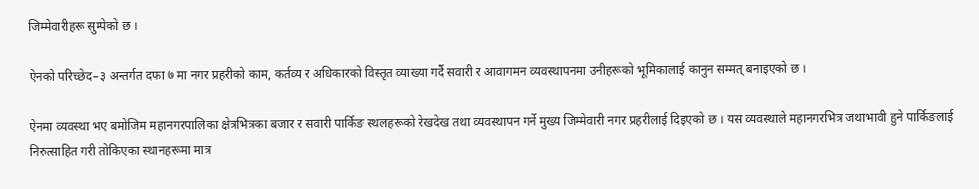जिम्मेवारीहरू सुम्पेको छ ।

ऐनको परिच्छेद–३ अन्तर्गत दफा ७ मा नगर प्रहरीको काम, कर्तव्य र अधिकारको विस्तृत व्याख्या गर्दै सवारी र आवागमन व्यवस्थापनमा उनीहरूको भूमिकालाई कानुन सम्मत् बनाइएको छ ।

ऐनमा व्यवस्था भए बमोजिम महानगरपालिका क्षेत्रभित्रका बजार र सवारी पार्किङ स्थलहरूको रेखदेख तथा व्यवस्थापन गर्ने मुख्य जिम्मेवारी नगर प्रहरीलाई दिइएको छ । यस व्यवस्थाले महानगरभित्र जथाभावी हुने पार्किङलाई निरुत्साहित गरी तोकिएका स्थानहरूमा मात्र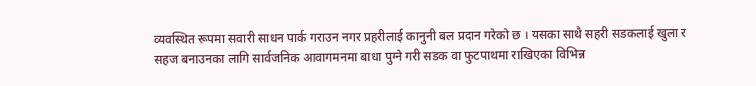व्यवस्थित रूपमा सवारी साधन पार्क गराउन नगर प्रहरीलाई कानुनी बल प्रदान गरेको छ । यसका साथै सहरी सडकलाई खुला र सहज बनाउनका लागि सार्वजनिक आवागमनमा बाधा पुग्ने गरी सडक वा फुटपाथमा राखिएका विभिन्न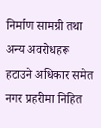निर्माण सामग्री तथा अन्य अवरोधहरू हटाउने अधिकार समेत नगर प्रहरीमा निहित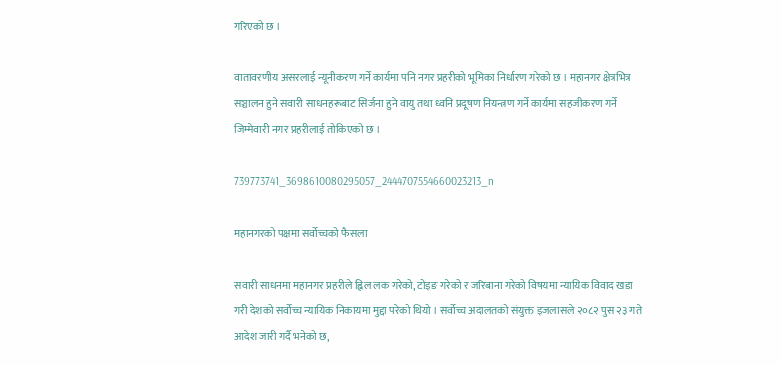गरिएको छ ।

वातावरणीय असरलाई न्यूनीकरण गर्ने कार्यमा पनि नगर प्रहरीको भूमिका निर्धारण गरेको छ । महानगर क्षेत्रभित्र सञ्चालन हुने सवारी साधनहरूबाट सिर्जना हुने वायु तथा ध्वनि प्रदूषण नियन्त्रण गर्ने कार्यमा सहजीकरण गर्ने जिम्मेवारी नगर प्रहरीलाई तोकिएको छ ।

739773741_3698610080295057_2444707554660023213_n

महानगरको पक्षमा सर्वोच्चको फैसला

सवारी साधनमा महानगर प्रहरीले ह्विल लक गरेको, टोइङ गरेको र जरिबाना गरेको विषयमा न्यायिक विवाद खडा गरी देशको सर्वोच्च न्यायिक निकायमा मुद्दा परेको थियो । सर्वोच्च अदालतको संयुक्त इजलासले २०८२ पुस २३ गते आदेश जारी गर्दै भनेको छ,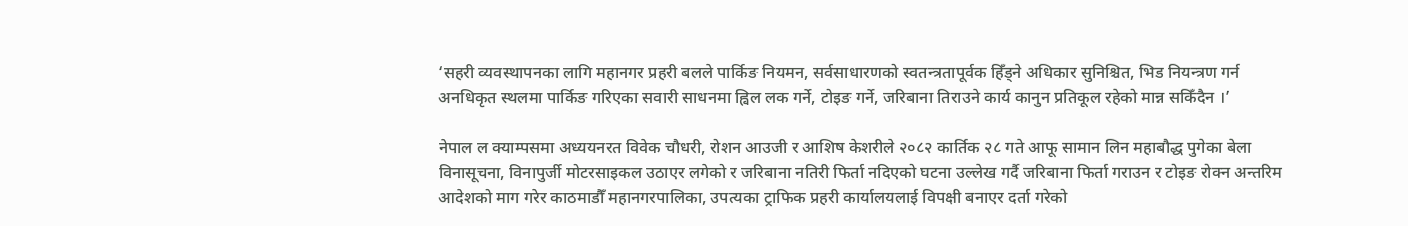‘सहरी व्यवस्थापनका लागि महानगर प्रहरी बलले पार्किङ नियमन, सर्वसाधारणको स्वतन्त्रतापूर्वक हिँड्ने अधिकार सुनिश्चित, भिड नियन्त्रण गर्न अनधिकृत स्थलमा पार्किङ गरिएका सवारी साधनमा ह्विल लक गर्ने, टोइङ गर्ने, जरिबाना तिराउने कार्य कानुन प्रतिकूल रहेको मान्न सकिँदैन ।’

नेपाल ल क्याम्पसमा अध्ययनरत विवेक चौधरी, रोशन आउजी र आशिष केशरीले २०८२ कार्तिक २८ गते आफू सामान लिन महाबौद्ध पुगेका बेला विनासूचना, विनापुर्जी मोटरसाइकल उठाएर लगेको र जरिबाना नतिरी फिर्ता नदिएको घटना उल्लेख गर्दै जरिबाना फिर्ता गराउन र टोइङ रोक्न अन्तरिम आदेशको माग गरेर काठमाडौँ महानगरपालिका, उपत्यका ट्राफिक प्रहरी कार्यालयलाई विपक्षी बनाएर दर्ता गरेको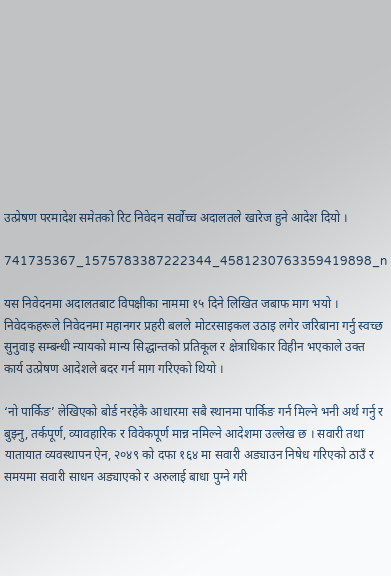उत्प्रेषण परमादेश समेतको रिट निवेदन सर्वोच्च अदालतले खारेज हुने आदेश दियो ।

741735367_1575783387222344_4581230763359419898_n

यस निवेदनमा अदालतबाट विपक्षीका नाममा १५ दिने लिखित जबाफ माग भयो । निवेदकहरूले निवेदनमा महानगर प्रहरी बलले मोटरसाइकल उठाइ लगेर जरिबाना गर्नु स्वच्छ सुनुवाइ सम्बन्धी न्यायको मान्य सिद्धान्तको प्रतिकूल र क्षेत्राधिकार विहीन भएकाले उक्त कार्य उत्प्रेषण आदेशले बदर गर्न माग गरिएको थियो ।

‘नो पार्किङ’ लेखिएको बोर्ड नरहेकै आधारमा सबै स्थानमा पार्किङ गर्न मिल्ने भनी अर्थ गर्नु र बुझ्नु, तर्कपूर्ण, व्यावहारिक र विवेकपूर्ण मान्न नमिल्ने आदेशमा उल्लेख छ । सवारी तथा यातायात व्यवस्थापन ऐन, २०४९ को दफा १६४ मा सवारी अड्याउन निषेध गरिएको ठाउँ र समयमा सवारी साधन अड्याएको र अरुलाई बाधा पुग्ने गरी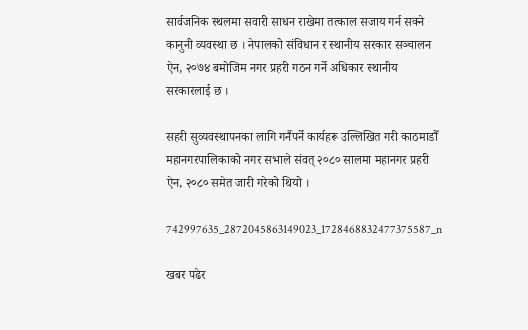सार्वजनिक स्थलमा सवारी साधन राखेमा तत्काल सजाय गर्न सक्ने कानुनी व्यवस्था छ । नेपालको संविधान र स्थानीय सरकार सञ्चालन ऐन, २०७४ बमोजिम नगर प्रहरी गठन गर्ने अधिकार स्थानीय सरकारलाई छ ।

सहरी सुव्यवस्थापनका लागि गर्नैपर्ने कार्यहरू उल्लिखित गरी काठमाडौँ महानगरपालिकाको नगर सभाले संवत् २०८० सालमा महानगर प्रहरी ऐन, २०८० समेत जारी गरेको थियो ।

742997635_2872045863149023_1728468832477375587_n

खबर पढेर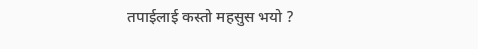तपाईलाई कस्तो महसुस भयो ?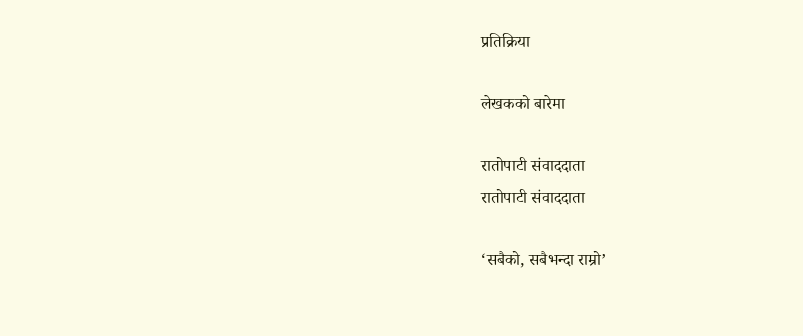प्रतिक्रिया

लेखकको बारेमा

रातोपाटी संवाददाता
रातोपाटी संवाददाता

‘सबैको, सबैभन्दा राम्रो’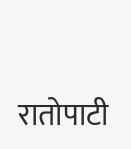रातोपाटी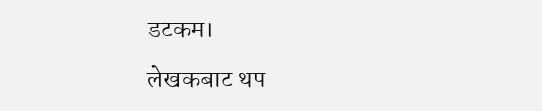डटकम।

लेखकबाट थप